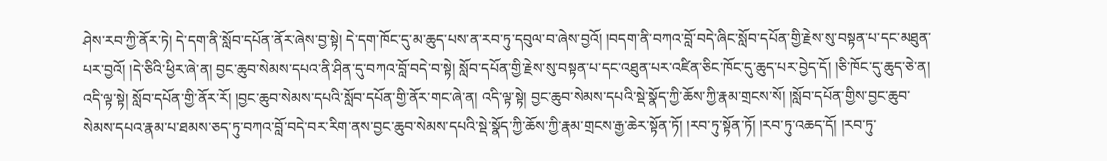ཤེས་རབ་ཀྱི་ནོར་ཏེ། དེ་དག་ནི་སློབ་དཔོན་ནོར་ཞེས་བྱ་སྟེ། དེ་དག་ཁོང་དུ་མ་ཆུད་པས་ན་རབ་ཏུ་དབུལ་བ་ཞེས་བྱའོ། །བདག་ནི་བཀའ་བློ་བདེ་ཞིང་སློབ་དཔོན་གྱི་རྗེས་སུ་བསྟན་པ་དང་མཐུན་པར་བྱའོ། །དེ་ཅིའི་ཕྱིར་ཞེ་ན། བྱང་ཆུབ་སེམས་དཔའ་ནི་ཤིན་དུ་བཀའ་བློ་བདེ་བ་སྟེ། སློབ་དཔོན་གྱི་རྗེས་སུ་བསྟན་པ་དང་འཐུན་པར་འཛིན་ཅིང་ཁོང་དུ་ཆུད་པར་བྱེད་དོ། །ཅི་ཁོང་དུ་ཆུད་ཅེ་ན། འདི་ལྟ་སྟེ། སློབ་དཔོན་གྱི་ནོར་རོ། །བྱང་ཆུབ་སེམས་དཔའི་སློབ་དཔོན་གྱི་ནོར་གང་ཞེ་ན། འདི་ལྟ་སྟེ། བྱང་ཆུབ་སེམས་དཔའི་སྡེ་སྣོད་ཀྱི་ཆོས་ཀྱི་རྣམ་གྲངས་སོ། །སློབ་དཔོན་གྱིས་བྱང་ཆུབ་སེམས་དཔའ་རྣམ་པ་ཐམས་ཅད་ཏུ་བཀའ་བློ་བདེ་བར་རིག་ནས་བྱང་ཆུབ་སེམས་དཔའི་སྡེ་སྣོད་ཀྱི་ཆོས་ཀྱི་རྣམ་གྲངས་རྒྱ་ཆེར་སྟོན་ཏོ། །རབ་ཏུ་སྟོན་ཏོ། །རབ་ཏུ་འཆད་དོ། །རབ་ཏུ་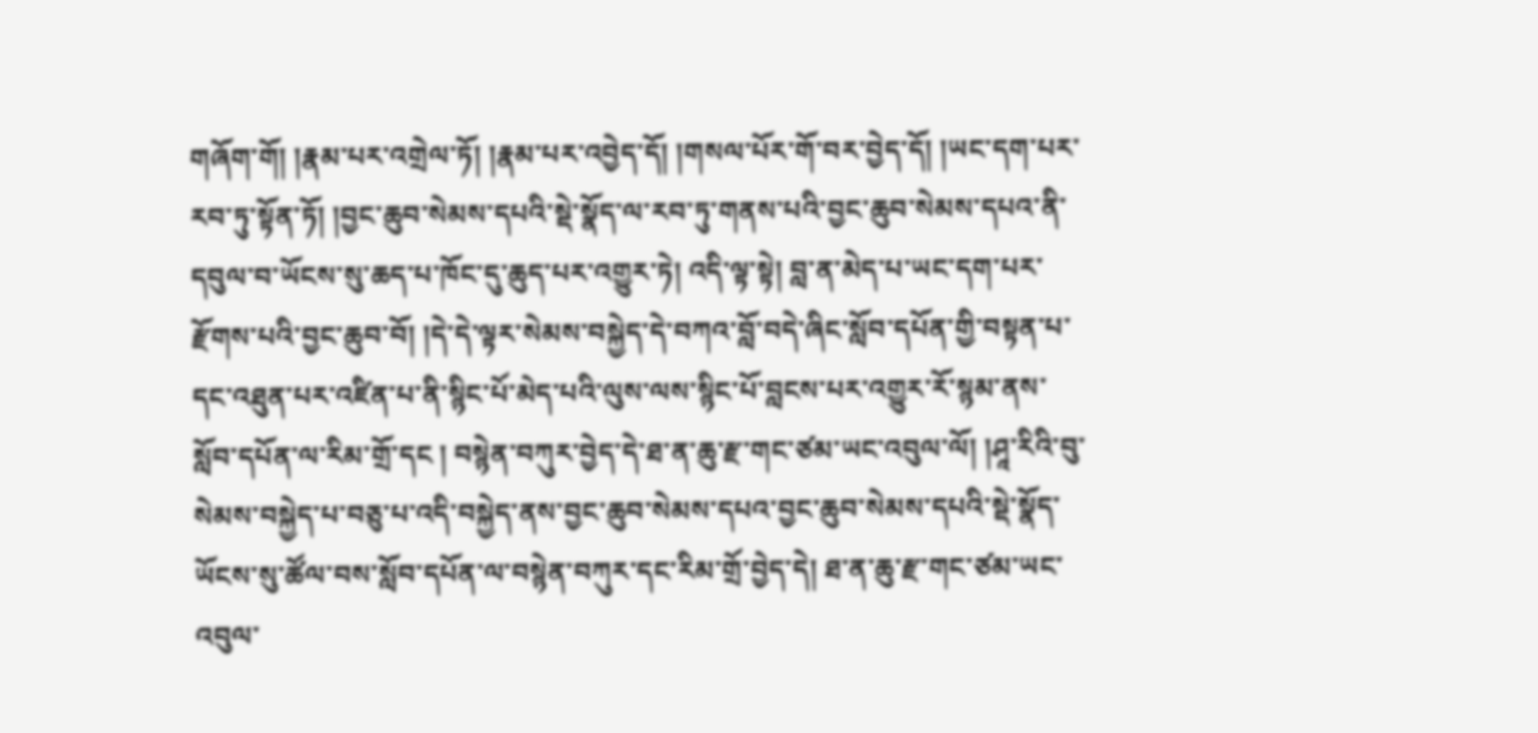གཞོག་གོ། །རྣམ་པར་འགྲེལ་ཏོ། །རྣམ་པར་འབྱེད་དོ། །གསལ་པོར་གོ་བར་བྱེད་དོ། །ཡང་དག་པར་རབ་ཏུ་སྟོན་ཏོ། །བྱང་ཆུབ་སེམས་དཔའི་སྡེ་སྣོད་ལ་རབ་ཏུ་གནས་པའི་བྱང་ཆུབ་སེམས་དཔའ་ནི་དབུལ་བ་ཡོངས་སུ་ཆད་པ་ཁོང་དུ་ཆུད་པར་འགྱུར་ཏེ། འདི་ལྟ་སྟེ། བླ་ན་མེད་པ་ཡང་དག་པར་རྫོགས་པའི་བྱང་ཆུབ་བོ། །དེ་དེ་ལྟར་སེམས་བསྐྱེད་དེ་བཀའ་བློ་བདེ་ཞིང་སློབ་དཔོན་གྱི་བསྟན་པ་དང་འཐུན་པར་འཛིན་པ་ནི་སྙིང་པོ་མེད་པའི་ལུས་ལས་སྙིང་པོ་བླངས་པར་འགྱུར་རོ་སྙམ་ནས་སློབ་དཔོན་ལ་རིམ་གྲོ་དང ། བསྙེན་བཀུར་བྱེད་དེ་ཐ་ན་ཆུ་རྫ་གང་ཙམ་ཡང་འབུལ་ལོ། །ཤཱ་རིའི་བུ་སེམས་བསྐྱེད་པ་བཅུ་པ་འདི་བསྐྱེད་ནས་བྱང་ཆུབ་སེམས་དཔའ་བྱང་ཆུབ་སེམས་དཔའི་སྡེ་སྣོད་ཡོངས་སུ་ཚོལ་བས་སློབ་དཔོན་ལ་བསྙེན་བཀུར་དང་རིམ་གྲོ་བྱེད་དེ། ཐ་ན་ཆུ་རྫ་གང་ཙམ་ཡང་འབུལ་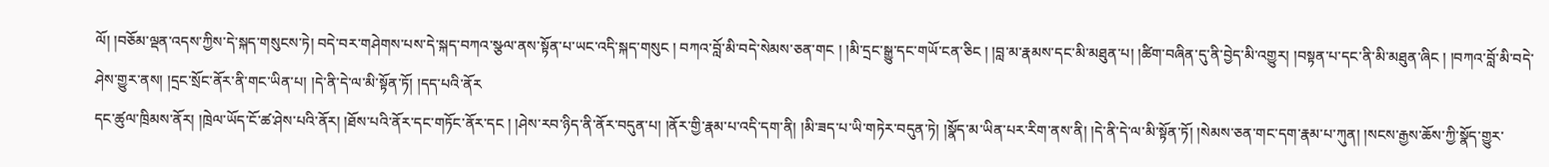ལོ། །བཅོམ་ལྡན་འདས་ཀྱིས་དེ་སྐད་གསུངས་ཏེ། བདེ་བར་གཤེགས་པས་དེ་སྐད་བཀའ་སྩལ་ནས་སྟོན་པ་ཡང་འདི་སྐད་གསུང ། བཀའ་བློ་མི་བདེ་སེམས་ཅན་གང ། །མི་དྲང་སྒྱུ་དང་གཡོ་ངན་ཅིང ། །བླ་མ་རྣམས་དང་མི་མཐུན་པ། །ཚིག་བཞིན་དུ་ནི་བྱེད་མི་འགྱུར། །བསྟན་པ་དང་ནི་མི་མཐུན་ཞིང ། །བཀའ་བློ་མི་བདེ་ཤེས་གྱུར་ནས། །དྲང་སྲོང་ནོར་ནི་གང་ཡིན་པ། །དེ་ནི་དེ་ལ་མི་སྟོན་ཏོ། །དད་པའི་ནོར
དང་ཚུལ་ཁྲིམས་ནོར། །ཁྲེལ་ཡོད་ངོ་ཚ་ཤེས་པའི་ནོར། །ཐོས་པའི་ནོར་དང་གཏོང་ནོར་དང ། །ཤེས་རབ་ཉིད་ནི་ནོར་བདུན་པ། །ནོར་གྱི་རྣམ་པ་འདི་དག་ནི། །མི་ཟད་པ་ཡི་གཏེར་བདུན་ཏེ། །སྣོད་མ་ཡིན་པར་རིག་ནས་ནི། །དེ་ནི་དེ་ལ་མི་སྟོན་ཏོ། །སེམས་ཅན་གང་དག་རྣམ་པ་ཀུན། །སངས་རྒྱས་ཆོས་ཀྱི་སྣོད་གྱུར་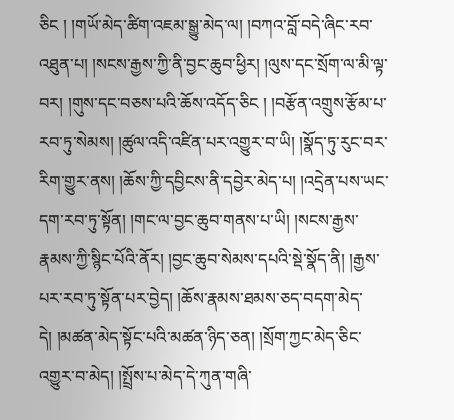ཅིང ། །གཡོ་མེད་ཚིག་འཇམ་སྒྱུ་མེད་ལ། །བཀའ་བློ་བདེ་ཞིང་རབ་འཐུན་པ། །སངས་རྒྱས་ཀྱི་ནི་བྱང་ཆུབ་ཕྱིར། །ལུས་དང་སྲོག་ལ་མི་ལྟ་བར། །གུས་དང་བཅས་པའི་ཆོས་འདོད་ཅིང ། །བརྩོན་འགྲུས་རྩོམ་པ་རབ་ཏུ་སེམས། །ཚུལ་འདི་འཛིན་པར་འགྱུར་བ་ཡི། །སྣོད་ཏུ་རུང་བར་རིག་གྱུར་ནས། །ཆོས་ཀྱི་དབྱིངས་ནི་དབྱེར་མེད་པ། །འདྲེན་པས་ཡང་དག་རབ་ཏུ་སྟོན། །གང་ལ་བྱང་ཆུབ་གནས་པ་ཡི། །སངས་རྒྱས་རྣམས་ཀྱི་སྙིང་པོའི་ནོར། །བྱང་ཆུབ་སེམས་དཔའི་སྡེ་སྣོད་ནི། །རྒྱས་པར་རབ་ཏུ་སྟོན་པར་བྱེད། །ཆོས་རྣམས་ཐམས་ཅད་བདག་མེད་དེ། །མཚན་མེད་སྟོང་པའི་མཚན་ཉིད་ཅན། །སྲོག་ཀྱང་མེད་ཅིང་འགྱུར་བ་མེད། །སྤྲོས་པ་མེད་དེ་ཀུན་གཞི་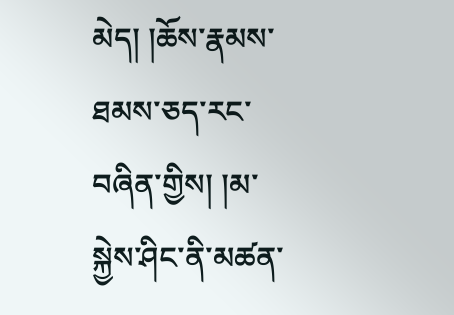མེད། །ཆོས་རྣམས་ཐམས་ཅད་རང་བཞིན་གྱིས། །མ་སྐྱེས་ཤིང་ནི་མཚན་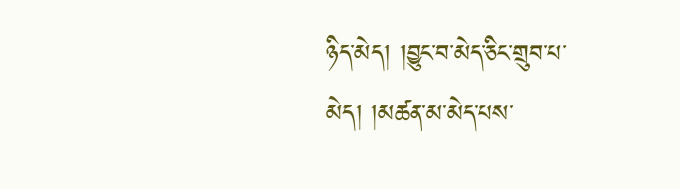ཉིད་མེད། །བྱུང་བ་མེད་ཅིང་གྲུབ་པ་མེད། །མཚན་མ་མེད་པས་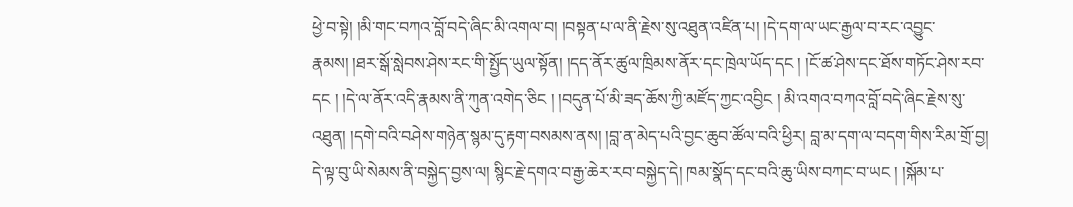ཕྱེ་བ་སྟེ། །མི་གང་བཀའ་བློ་བདེ་ཞིང་མི་འགལ་བ། །བསྟན་པ་ལ་ནི་རྗེས་སུ་འཐུན་འཛིན་པ། །དེ་དག་ལ་ཡང་རྒྱལ་བ་རང་འབྱུང་རྣམས། །ཐར་སྒོ་སླེབས་ཤེས་རང་གི་སྤྱོད་ཡུལ་སྟོན། །དད་ནོར་ཚུལ་ཁྲིམས་ནོར་དང་ཁྲེལ་ཡོད་དང ། །ངོ་ཚ་ཤེས་དང་ཐོས་གཏོང་ཤེས་རབ་དང ། །དེ་ལ་ནོར་འདི་རྣམས་ནི་ཀུན་འགེད་ཅིང ། །བདུན་པོ་མི་ཟད་ཆོས་ཀྱི་མཛོད་ཀྱང་འབྱིང ། མི་འགའ་བཀའ་བློ་བདེ་ཞིང་རྗེས་སུ་འཐུན། །དགེ་བའི་བཤེས་གཉེན་སྙམ་དུ་རྟག་བསམས་ནས། །བླ་ན་མེད་པའི་བྱང་ཆུབ་ཚོལ་བའི་ཕྱིར། བླ་མ་དག་ལ་བདག་གིས་རིམ་གྲོ་བྱ། དེ་ལྟ་བུ་ཡི་སེམས་ནི་བསྐྱེད་བྱས་ལ། སྙིང་རྗེ་དགའ་བ་རྒྱ་ཆེར་རབ་བསྐྱེད་དེ། ཁམ་སྣོད་དང་བའི་ཆུ་ཡིས་བཀང་བ་ཡང ། །སྐོམ་པ་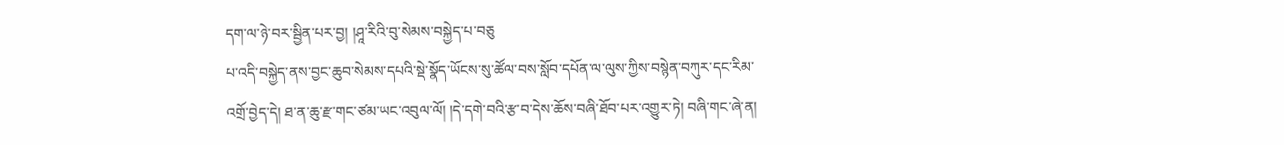དག་ལ་ཉེ་བར་སྦྱིན་པར་བྱ། །ཤཱ་རིའི་བུ་སེམས་བསྐྱེད་པ་བཅུ
པ་འདི་བསྐྱེད་ནས་བྱང་ཆུབ་སེམས་དཔའི་སྡེ་སྣོད་ཡོངས་སུ་ཚོལ་བས་སློབ་དཔོན་ལ་ལུས་ཀྱིས་བསྙེན་བཀུར་དང་རིམ་འགྲོ་བྱེད་དེ། ཐ་ན་ཆུ་རྫ་གང་ཙམ་ཡང་འབུལ་ལོ། །དེ་དགེ་བའི་རྩ་བ་དེས་ཆོས་བཞི་ཐོབ་པར་འགྱུར་ཏེ། བཞི་གང་ཞེ་ན།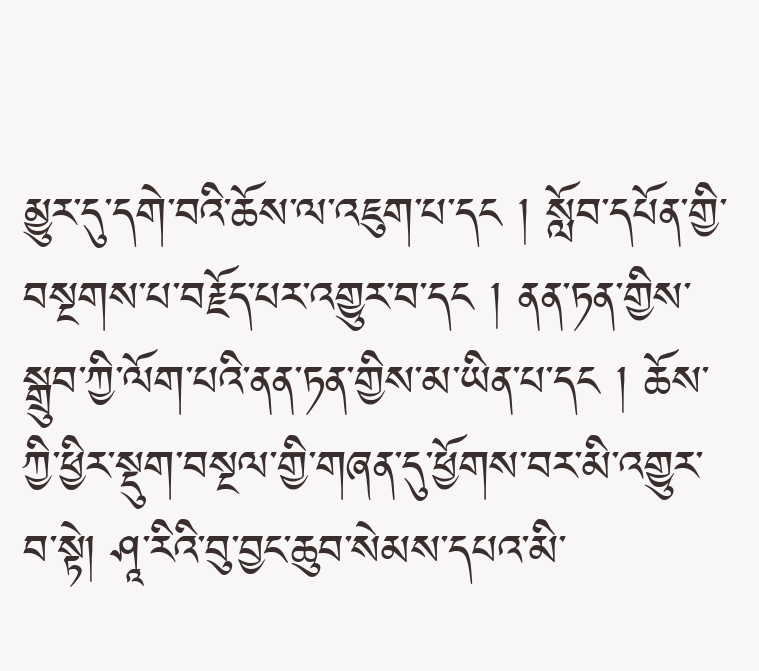མྱུར་དུ་དགེ་བའི་ཆོས་ལ་འཇུག་པ་དང ། སློབ་དཔོན་གྱི་བསྔགས་པ་བརྗོད་པར་འགྱུར་བ་དང ། ནན་ཏན་གྱིས་སྒྲུབ་ཀྱི་ལོག་པའི་ནན་ཏན་གྱིས་མ་ཡིན་པ་དང ། ཆོས་ཀྱི་ཕྱིར་སྡུག་བསྔལ་གྱི་གཞན་དུ་ཕྱོགས་བར་མི་འགྱུར་བ་སྟེ། ཤཱ་རིའི་བུ་བྱང་ཆུབ་སེམས་དཔའ་མི་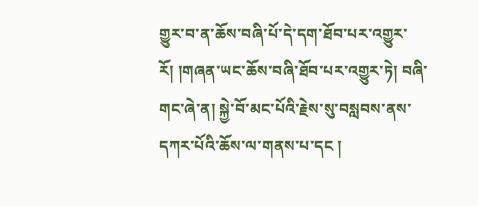གྱུར་བ་ན་ཆོས་བཞི་པོ་དེ་དག་ཐོབ་པར་འགྱུར་རོ། །གཞན་ཡང་ཆོས་བཞི་ཐོབ་པར་འགྱུར་ཏེ། བཞི་གང་ཞེ་ན། སྐྱེ་བོ་མང་པོའི་རྗེས་སུ་བསླབས་ནས་དཀར་པོའི་ཆོས་ལ་གནས་པ་དང །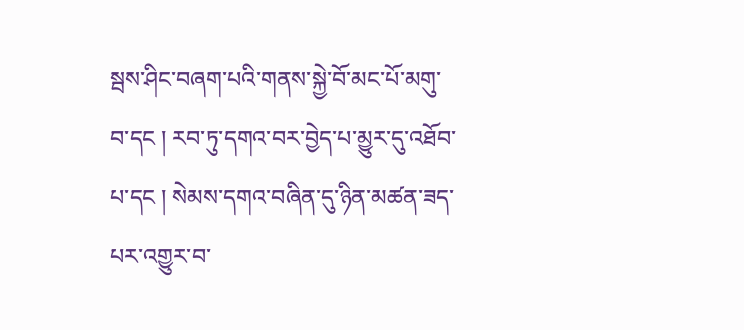སྦས་ཤིང་བཞག་པའི་གནས་སྐྱེ་བོ་མང་པོ་མགུ་བ་དང ། རབ་ཏུ་དགའ་བར་བྱེད་པ་མྱུར་དུ་འཐོབ་པ་དང ། སེམས་དགའ་བཞིན་དུ་ཉིན་མཚན་ཟད་པར་འགྱུར་བ་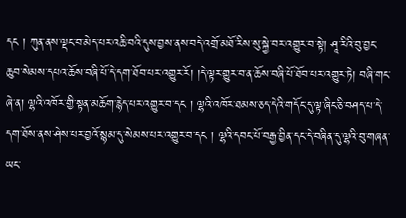དང ། ཀུན་ནས་ལྡང་བ་མེད་པར་འཆི་བའི་དུས་བྱས་ནས་བདེ་འགྲོ་མཐོ་རིས་སུ་སྐྱེ་བར་འགྱུར་བ་སྟེ། ཤཱ་རིའི་བུ་བྱང་ཆུབ་སེམས་དཔའ་ཆོས་བཞི་པོ་དེ་དག་ཐོབ་པར་འགྱུར་རོ། །དེ་ལྟར་གྱུར་བ་ན་ཆོས་བཞི་པོ་ཐོབ་པར་འགྱུར་ཏེ། བཞི་གང་ཞེ་ན། ལྷའི་འཁོར་གྱི་སྟན་མཆོག་རྙེད་པར་འགྱུར་བ་དང ། ལྷའི་འཁོར་ཐམས་ཅད་དེའི་གདོང་དུ་ལྟ་ཞིང་ཅི་བཤད་པ་དེ་དག་ཐོས་ནས་ཤེས་པར་བྱའོ་སྙམ་དུ་སེམས་པར་འགྱུར་བ་དང ། ལྷའི་དབང་པོ་བརྒྱ་བྱིན་དང་དེ་བཞིན་དུ་ལྷའི་བུ་གཞན་ཡང་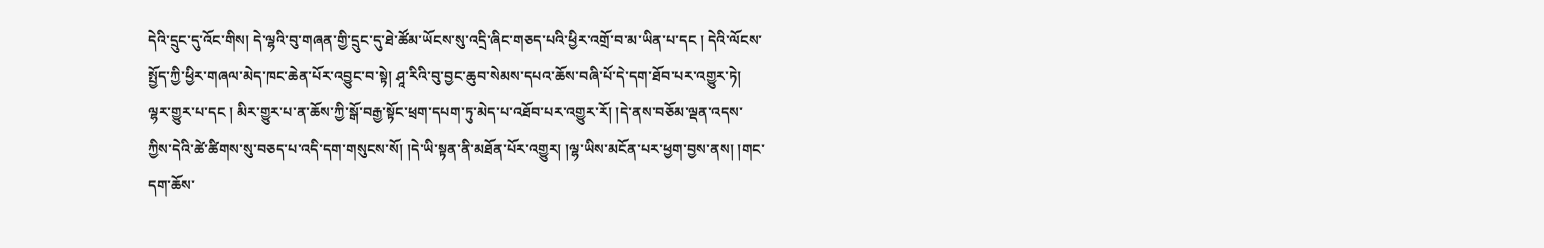དེའི་དྲུང་དུ་འོང་གིས། དེ་ལྷའི་བུ་གཞན་གྱི་དྲུང་དུ་ཐེ་ཚོམ་ཡོངས་སུ་འདྲི་ཞིང་གཅད་པའི་ཕྱིར་འགྲོ་བ་མ་ཡིན་པ་དང ། དེའི་ལོངས་སྤྱོད་ཀྱི་ཕྱིར་གཞལ་མེད་ཁང་ཆེན་པོར་འབྱུང་བ་སྟེ། ཤཱ་རིའི་བུ་བྱང་ཆུབ་སེམས་དཔའ་ཆོས་བཞི་པོ་དེ་དག་ཐོབ་པར་འགྱུར་ཏེ། ལྷར་གྱུར་པ་དང ། མིར་གྱུར་པ་ན་ཆོས་ཀྱི་སྒོ་བརྒྱ་སྟོང་ཕྲག་དཔག་ཏུ་མེད་པ་འཐོབ་པར་འགྱུར་རོ། །དེ་ནས་བཅོམ་ལྡན་འདས་ཀྱིས་དེའི་ཚེ་ཚིགས་སུ་བཅད་པ་འདི་དག་གསུངས་སོ། །དེ་ཡི་སྟན་ནི་མཐོན་པོར་འགྱུར། །ལྷ་ཡིས་མངོན་པར་ཕྱག་བྱས་ནས། །གང་དག་ཆོས་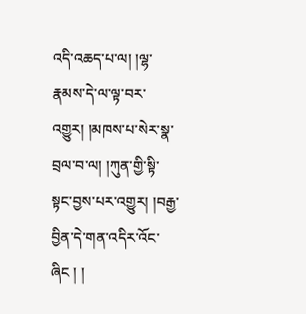འདི་འཆད་པ་ལ། །ལྷ་རྣམས་དེ་ལ་ལྟ་བར་འགྱུར། །མཁས་པ་སེར་སྣ་བྲལ་བ་ལ། །ཀུན་གྱི་སྟི་སྟང་བྱས་པར་འགྱུར། །བརྒྱ་བྱིན་དེ་གན་འདིར་འོང་ཞིང ། །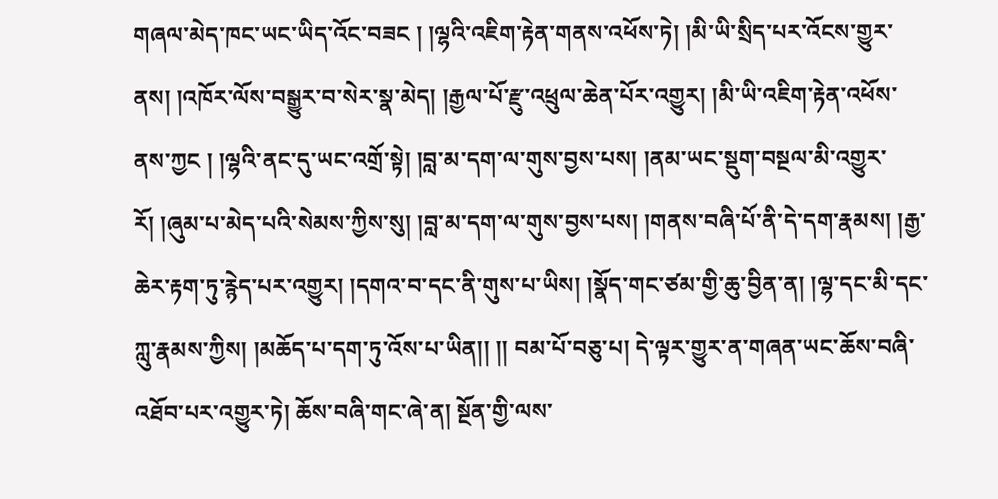གཞལ་མེད་ཁང་ཡང་ཡིད་འོང་བཟང ། །ལྷའི་འཇིག་རྟེན་གནས་འཕོས་ཏེ། །མི་ཡི་སྲིད་པར་འོངས་གྱུར་ནས། །འཁོར་ལོས་བསྒྱུར་བ་སེར་སྣ་མེད། །རྒྱལ་པོ་རྫུ་འཕྲུལ་ཆེན་པོར་འགྱུར། །མི་ཡི་འཇིག་རྟེན་འཕོས་ནས་ཀྱང ། །ལྷའི་ནང་དུ་ཡང་འགྲོ་སྟེ། །བླ་མ་དག་ལ་གུས་བྱས་པས། །ནམ་ཡང་སྡུག་བསྔལ་མི་འགྱུར་རོ། །ཞུམ་པ་མེད་པའི་སེམས་ཀྱིས་སུ། །བླ་མ་དག་ལ་གུས་བྱས་པས། །གནས་བཞི་པོ་ནི་དེ་དག་རྣམས། །རྒྱ་ཆེར་རྟག་ཏུ་རྙེད་པར་འགྱུར། །དགའ་བ་དང་ནི་གུས་པ་ཡིས། །སྣོད་གང་ཙམ་གྱི་ཆུ་བྱིན་ན། །ལྷ་དང་མི་དང་ཀླུ་རྣམས་ཀྱིས། །མཆོད་པ་དག་ཏུ་འོས་པ་ཡིན།། །། བམ་པོ་བཅུ་པ། དེ་ལྟར་གྱུར་ན་གཞན་ཡང་ཆོས་བཞི་འཐོབ་པར་འགྱུར་ཏེ། ཆོས་བཞི་གང་ཞེ་ན། སྔོན་གྱི་ལས་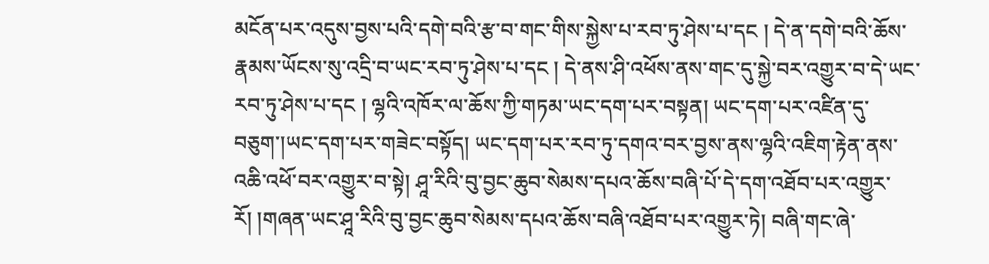མངོན་པར་འདུས་བྱས་པའི་དགེ་བའི་རྩ་བ་གང་གིས་སྐྱེས་པ་རབ་ཏུ་ཤེས་པ་དང ། དེ་ན་དགེ་བའི་ཆོས་རྣམས་ཡོངས་སུ་འདྲི་བ་ཡང་རབ་ཏུ་ཤེས་པ་དང ། དེ་ནས་ཤི་འཕོས་ནས་གང་དུ་སྐྱེ་བར་འགྱུར་བ་དེ་ཡང་རབ་ཏུ་ཤེས་པ་དང ། ལྷའི་འཁོར་ལ་ཆོས་ཀྱི་གཏམ་ཡང་དག་པར་བསྟན། ཡང་དག་པར་འཛིན་དུ་བཅུག་།ཡང་དག་པར་གཟེང་བསྟོད། ཡང་དག་པར་རབ་ཏུ་དགའ་བར་བྱས་ནས་ལྷའི་འཇིག་རྟེན་ནས་འཆི་འཕོ་བར་འགྱུར་བ་སྟེ། ཤཱ་རིའི་བུ་བྱང་ཆུབ་སེམས་དཔའ་ཆོས་བཞི་པོ་དེ་དག་འཐོབ་པར་འགྱུར་རོ། །གཞན་ཡང་ཤཱ་རིའི་བུ་བྱང་ཆུབ་སེམས་དཔའ་ཆོས་བཞི་འཐོབ་པར་འགྱུར་ཏེ། བཞི་གང་ཞེ་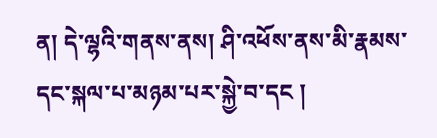ན། དེ་ལྷའི་གནས་ནས། ཤི་འཕོས་ནས་མི་རྣམས་དང་སྐལ་པ་མཉམ་པར་སྐྱེ་བ་དང །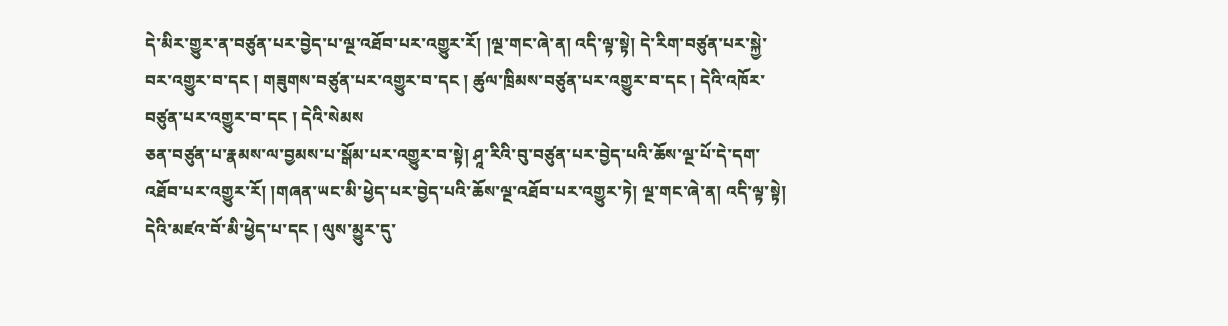དེ་མིར་གྱུར་ན་བཙུན་པར་བྱེད་པ་ལྔ་འཐོབ་པར་འགྱུར་རོ། །ལྔ་གང་ཞེ་ན། འདི་ལྟ་སྟེ། དེ་རིག་བཙུན་པར་སྐྱེ་བར་འགྱུར་བ་དང ། གཟུགས་བཙུན་པར་འགྱུར་བ་དང ། ཚུལ་ཁྲིམས་བཙུན་པར་འགྱུར་བ་དང ། དེའི་འཁོར་བཙུན་པར་འགྱུར་བ་དང ། དེའི་སེམས
ཅན་བཙུན་པ་རྣམས་ལ་བྱམས་པ་སྒོམ་པར་འགྱུར་བ་སྟེ། ཤཱ་རིའི་བུ་བཙུན་པར་བྱེད་པའི་ཆོས་ལྔ་པོ་དེ་དག་འཐོབ་པར་འགྱུར་རོ། །གཞན་ཡང་མི་ཕྱེད་པར་བྱེད་པའི་ཆོས་ལྔ་འཐོབ་པར་འགྱུར་ཏེ། ལྔ་གང་ཞེ་ན། འདི་ལྟ་སྟེ། དེའི་མཛའ་བོ་མི་ཕྱེད་པ་དང ། ལུས་མྱུར་དུ་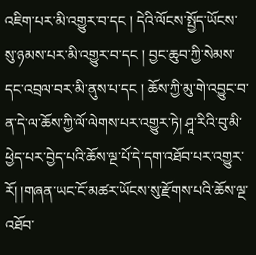འཇིག་པར་མི་འགྱུར་བ་དང ། དེའི་ལོངས་སྤྱོད་ཡོངས་སུ་ཉམས་པར་མི་འགྱུར་བ་དང ། བྱང་ཆུབ་ཀྱི་སེམས་དང་འབྲལ་བར་མི་ནུས་པ་དང ། ཆོས་ཀྱི་མུ་གེ་འབྱུང་བ་ན་དེ་ལ་ཆོས་ཀྱི་ལོ་ལེགས་པར་འགྱུར་ཏེ། ཤཱ་རིའི་བུ་མི་ཕྱེད་པར་བྱེད་པའི་ཆོས་ལྔ་པོ་དེ་དག་འཐོབ་པར་འགྱུར་རོ། །གཞན་ཡང་ངོ་མཚར་ཡོངས་སུ་རྫོགས་པའི་ཆོས་ལྔ་འཐོབ་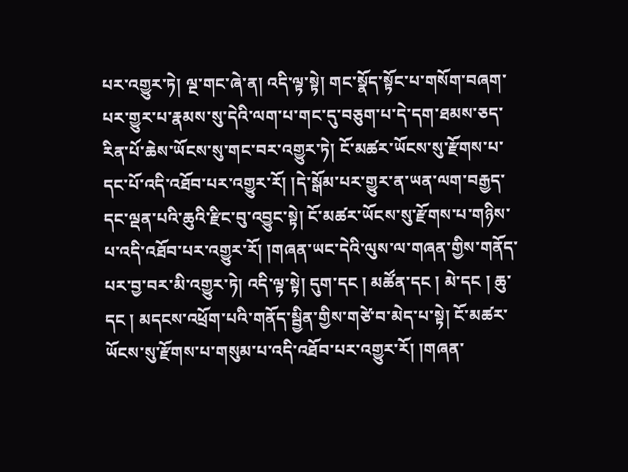པར་འགྱུར་ཏེ། ལྔ་གང་ཞེ་ན། འདི་ལྟ་སྟེ། གང་སྣོད་སྟོང་པ་གསོག་བཞག་པར་གྱུར་པ་རྣམས་སུ་དེའི་ལག་པ་གང་དུ་བཅུག་པ་དེ་དག་ཐམས་ཅད་རིན་པོ་ཆེས་ཡོངས་སུ་གང་བར་འགྱུར་ཏེ། ངོ་མཚར་ཡོངས་སུ་རྫོགས་པ་དང་པོ་འདི་འཐོབ་པར་འགྱུར་རོ། །དེ་སྒོམ་པར་གྱུར་ན་ཡན་ལག་བརྒྱད་དང་ལྡན་པའི་ཆུའི་རྫིང་བུ་འབྱུང་སྟེ། ངོ་མཚར་ཡོངས་སུ་རྫོགས་པ་གཉིས་པ་འདི་འཐོབ་པར་འགྱུར་རོ། །གཞན་ཡང་དེའི་ལུས་ལ་གཞན་གྱིས་གནོད་པར་བྱ་བར་མི་འགྱུར་ཏེ། འདི་ལྟ་སྟེ། དུག་དང ། མཚོན་དང ། མེ་དང ། ཆུ་དང ། མདངས་འཕྲོག་པའི་གནོད་སྦྱིན་གྱིས་གཙེ་བ་མེད་པ་སྟེ། ངོ་མཚར་ཡོངས་སུ་རྫོགས་པ་གསུམ་པ་འདི་འཐོབ་པར་འགྱུར་རོ། །གཞན་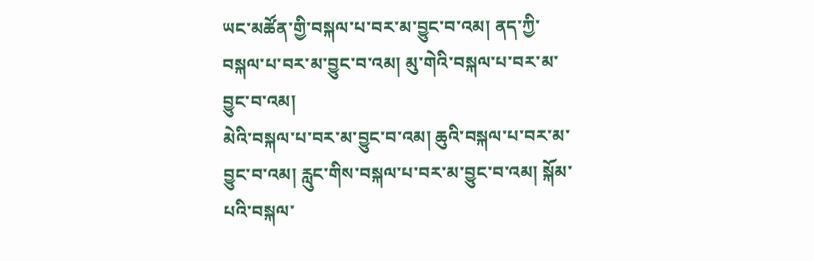ཡང་མཚོན་གྱི་བསྐལ་པ་བར་མ་བྱུང་བ་འམ། ནད་ཀྱི་བསྐལ་པ་བར་མ་བྱུང་བ་འམ། མུ་གེའི་བསྐལ་པ་བར་མ་བྱུང་བ་འམ།
མེའི་བསྐལ་པ་བར་མ་བྱུང་བ་འམ། ཆུའི་བསྐལ་པ་བར་མ་བྱུང་བ་འམ། རླུང་གིས་བསྐལ་པ་བར་མ་བྱུང་བ་འམ། སྐོམ་པའི་བསྐལ་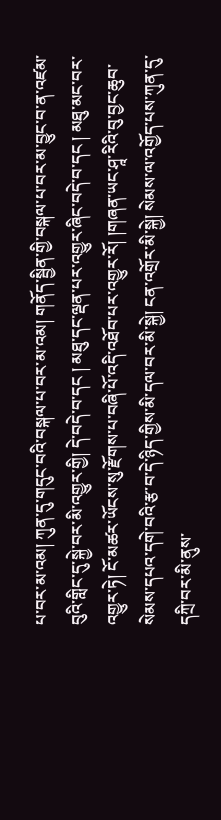པ་བར་མ་འམ། ཀུན་དུ་གདུང་བའི་བསྐལ་པ་བར་མ་འམ། གནོད་སྦྱིན་གྱི་བསྐལ་པ་བར་མ་བྱུང་བ་ན་འཛམ་བུའི་གླིང་དུ་སྐྱེ་བར་མི་འགྱུར་གྱི། དེ་བདེ་བ་དང ། མཐུ་དང་ལྡན་པར་འགྱུར་ཞིང་བདེ་བ་དང ། མཐུ་མང་བར་འགྱུར་ཏེ། ངོ་མཚར་ཡོངས་སུ་རྫོགས་པ་བཞི་པོ་འདི་འཐོབ་པར་འགྱུར་རོ། །གཞན་ཡང་ཤཱ་རིའི་བུ་བྱང་ཆུབ་སེམས་དཔའ་དགེ་བའི་རྩ་བ་དེ་ཉིད་གྱིས་མི་དལ་བར་མི་སྐྱེ། ངན་འགྲོར་མི་སྐྱེ། སེམས་ལ་འགྱོད་པས་ཀུན་དུ་དཀྲི་བར་མི་ནུས་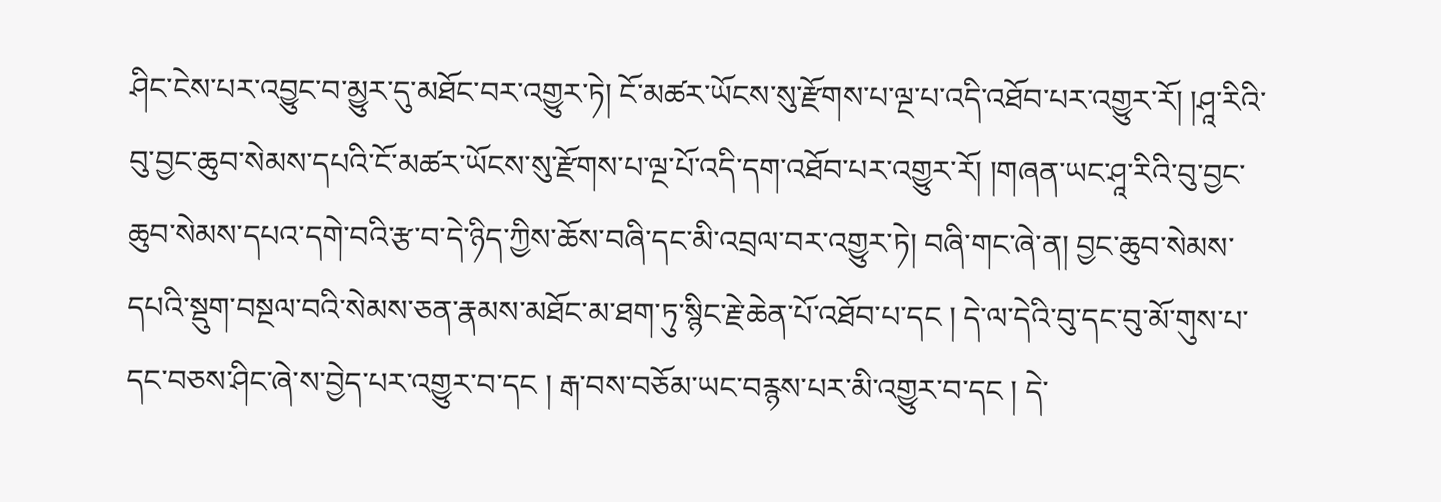ཤིང་ངེས་པར་འབྱུང་བ་མྱུར་དུ་མཐོང་བར་འགྱུར་ཏེ། ངོ་མཚར་ཡོངས་སུ་རྫོགས་པ་ལྔ་པ་འདི་འཐོབ་པར་འགྱུར་རོ། །ཤཱ་རིའི་བུ་བྱང་ཆུབ་སེམས་དཔའི་ངོ་མཚར་ཡོངས་སུ་རྫོགས་པ་ལྔ་པོ་འདི་དག་འཐོབ་པར་འགྱུར་རོ། །གཞན་ཡང་ཤཱ་རིའི་བུ་བྱང་ཆུབ་སེམས་དཔའ་དགེ་བའི་རྩ་བ་དེ་ཉིད་ཀྱིས་ཆོས་བཞི་དང་མི་འབྲལ་བར་འགྱུར་ཏེ། བཞི་གང་ཞེ་ན། བྱང་ཆུབ་སེམས་དཔའི་སྡུག་བསྔལ་བའི་སེམས་ཅན་རྣམས་མཐོང་མ་ཐག་ཏུ་སྙིང་རྗེ་ཆེན་པོ་འཐོབ་པ་དང ། དེ་ལ་དེའི་བུ་དང་བུ་མོ་གུས་པ་དང་བཅས་ཤིང་ཞེ་ས་བྱེད་པར་འགྱུར་བ་དང ། རྒ་བས་བཅོམ་ཡང་བརྙས་པར་མི་འགྱུར་བ་དང ། དེ་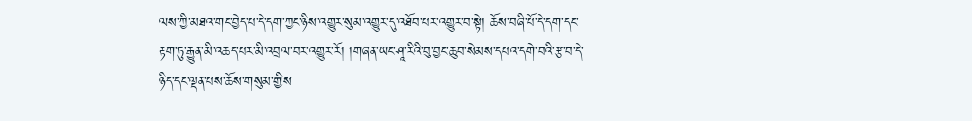ལས་ཀྱི་མཐའ་གང་བྱེད་པ་དེ་དག་ཀྱང་ཉིས་འགྱུར་སུམ་འགྱུར་དུ་འཐོབ་པར་འགྱུར་བ་སྟེ། ཆོས་བཞི་པོ་དེ་དག་དང་རྟག་ཏུ་རྒྱུན་མི་འཆད་པར་མི་འབྲལ་བར་འགྱུར་རོ། །གཞན་ཡང་ཤཱ་རིའི་བུ་བྱང་ཆུབ་སེམས་དཔའ་དགེ་བའི་རྩ་བ་དེ་ཉིད་དང་ལྡན་པས་ཆོས་གསུམ་གྱིས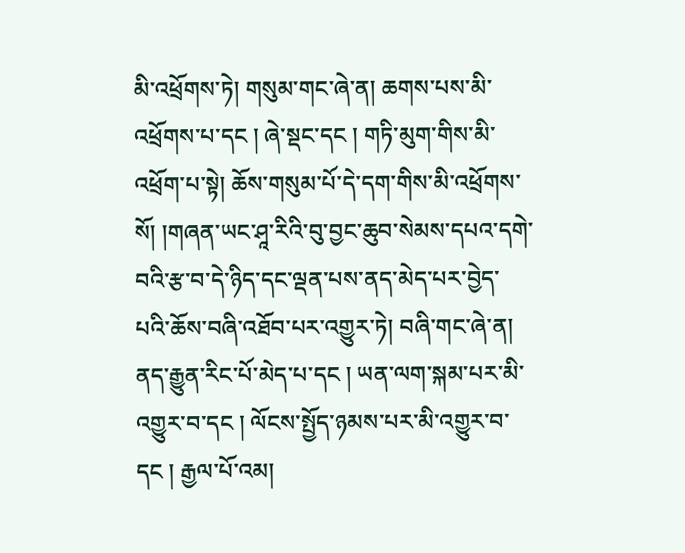མི་འཕྲོགས་ཏེ། གསུམ་གང་ཞེ་ན། ཆགས་པས་མི་འཕྲོགས་པ་དང ། ཞེ་སྡང་དང ། གཏི་མུག་གིས་མི་འཕྲོག་པ་སྟེ། ཆོས་གསུམ་པོ་དེ་དག་གིས་མི་འཕྲོགས་སོ། །གཞན་ཡང་ཤཱ་རིའི་བུ་བྱང་ཆུབ་སེམས་དཔའ་དགེ་བའི་རྩ་བ་དེ་ཉིད་དང་ལྡན་པས་ནད་མེད་པར་བྱེད་པའི་ཆོས་བཞི་འཐོབ་པར་འགྱུར་ཏེ། བཞི་གང་ཞེ་ན། ནད་རྒྱུན་རིང་པོ་མེད་པ་དང ། ཡན་ལག་སྐམ་པར་མི་འགྱུར་བ་དང ། ལོངས་སྤྱོད་ཉམས་པར་མི་འགྱུར་བ་དང ། རྒྱལ་པོ་འམ།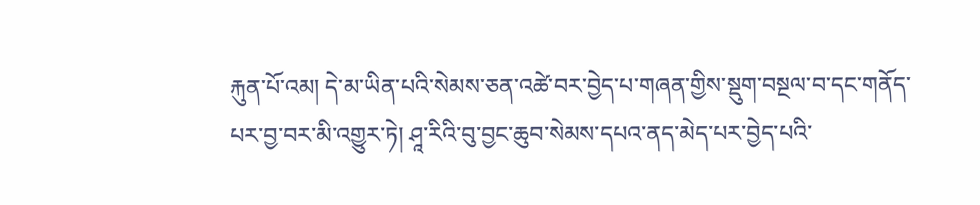རྐུན་པོ་འམ། དེ་མ་ཡིན་པའི་སེམས་ཅན་འཚེ་བར་བྱེད་པ་གཞན་གྱིས་སྡུག་བསྔལ་བ་དང་གནོད་པར་བྱ་བར་མི་འགྱུར་ཏེ། ཤཱ་རིའི་བུ་བྱང་ཆུབ་སེམས་དཔའ་ནད་མེད་པར་བྱེད་པའི་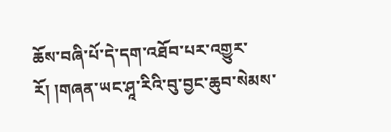ཆོས་བཞི་པོ་དེ་དག་འཐོབ་པར་འགྱུར་རོ། །གཞན་ཡང་ཤཱ་རིའི་བུ་བྱང་ཆུབ་སེམས་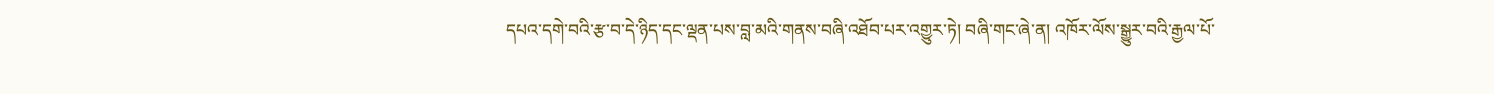དཔའ་དགེ་བའི་རྩ་བ་དེ་ཉིད་དང་ལྡན་པས་བླ་མའི་གནས་བཞི་འཐོབ་པར་འགྱུར་ཏེ། བཞི་གང་ཞེ་ན། འཁོར་ལོས་སྒྱུར་བའི་རྒྱལ་པོ་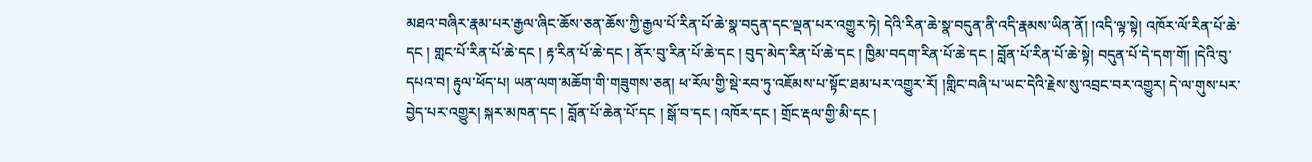མཐའ་བཞིར་རྣམ་པར་རྒྱལ་ཞིང་ཆོས་ཅན་ཆོས་ཀྱི་རྒྱལ་པོ་རིན་པོ་ཆེ་སྣ་བདུན་དང་ལྡན་པར་འགྱུར་ཏེ། དེའི་རིན་ཆེ་སྣ་བདུན་ནི་འདི་རྣམས་ཡིན་ནོ། །འདི་ལྟ་སྟེ། འཁོར་ལོ་རིན་པོ་ཆེ་དང ། གླང་པོ་རིན་པོ་ཆེ་དང ། རྟ་རིན་པོ་ཆེ་དང ། ནོར་བུ་རིན་པོ་ཆེ་དང ། བུད་མེད་རིན་པོ་ཆེ་དང ། ཁྱིམ་བདག་རིན་པོ་ཆེ་དང ། བློན་པོ་རིན་པོ་ཆེ་སྟེ། བདུན་པོ་དེ་དག་གོ། །དེའི་བུ་དཔའ་བ། རྟུལ་ཕོད་པ། ཡན་ལག་མཆོག་གི་གཟུགས་ཅན། ཕ་རོལ་གྱི་སྡེ་རབ་ཏུ་འཇོམས་པ་སྟོང་ཐམ་པར་འགྱུར་རོ། །གླིང་བཞི་པ་ཡང་དེའི་རྗེས་སུ་འབྲང་བར་འགྱུར། དེ་ལ་གུས་པར་བྱེད་པར་འགྱུར། སྐར་མཁན་དང ། བློན་པོ་ཆེན་པོ་དང ། སྒོ་བ་དང ། འཁོར་དང ། གྲོང་རྡལ་གྱི་མི་དང །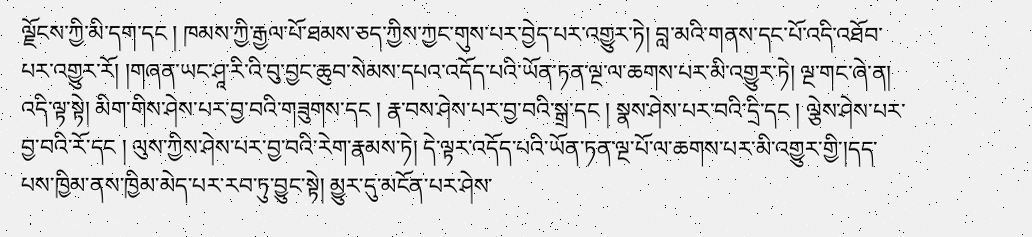ལྗོངས་ཀྱི་མི་དག་དང ། ཁམས་ཀྱི་རྒྱལ་པོ་ཐམས་ཅད་ཀྱིས་ཀྱང་གུས་པར་བྱེད་པར་འགྱུར་ཏེ། བླ་མའི་གནས་དང་པོ་འདི་འཐོབ་པར་འགྱུར་རོ། །གཞན་ཡང་ཤཱ་རི་འི་བུ་བྱང་ཆུབ་སེམས་དཔའ་འདོད་པའི་ཡོན་ཏན་ལྔ་ལ་ཆགས་པར་མི་འགྱུར་ཏེ། ལྔ་གང་ཞེ་ན། འདི་ལྟ་སྟེ། མིག་གིས་ཤེས་པར་བྱ་བའི་གཟུགས་དང ། རྣ་བས་ཤེས་པར་བྱ་བའི་སྒྲ་དང ། སྣས་ཤེས་པར་བའི་དྲི་དང ། ལྕེས་ཤེས་པར་བྱ་བའི་རོ་དང ། ལུས་ཀྱིས་ཤེས་པར་བྱ་བའི་རེག་རྣམས་ཏེ། དེ་ལྟར་འདོད་པའི་ཡོན་ཏན་ལྔ་པོ་ལ་ཆགས་པར་མི་འགྱུར་གྱི་།དད་པས་ཁྱིམ་ནས་ཁྱིམ་མེད་པར་རབ་ཏུ་བྱུང་སྟེ། མྱུར་དུ་མངོན་པར་ཤེས་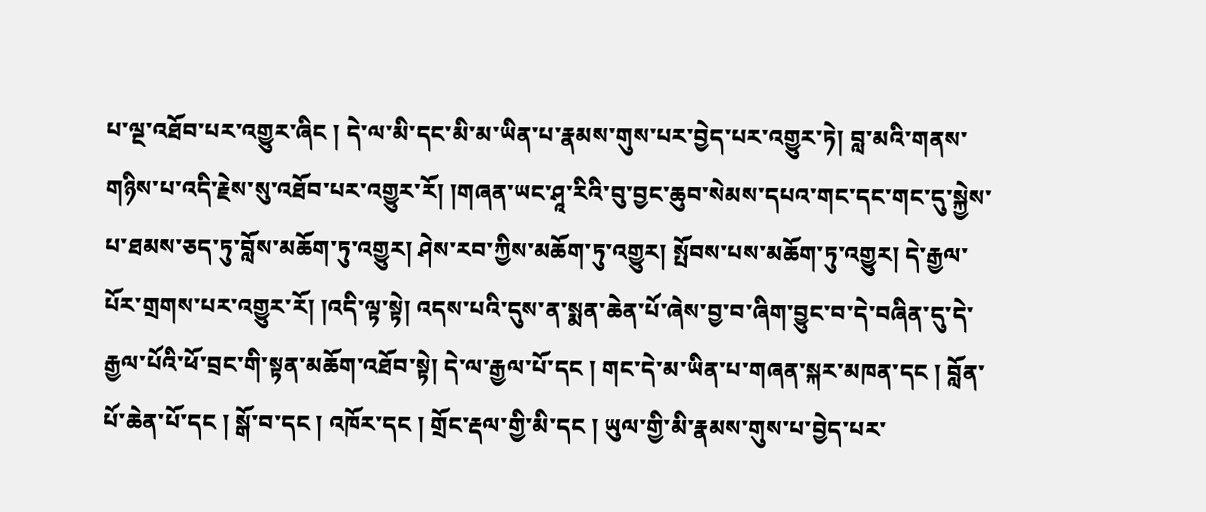པ་ལྔ་འཐོབ་པར་འགྱུར་ཞིང ། དེ་ལ་མི་དང་མི་མ་ཡིན་པ་རྣམས་གུས་པར་བྱེད་པར་འགྱུར་ཏེ། བླ་མའི་གནས་གཉིས་པ་འདི་རྗེས་སུ་འཐོབ་པར་འགྱུར་རོ། །གཞན་ཡང་ཤཱ་རིའི་བུ་བྱང་ཆུབ་སེམས་དཔའ་གང་དང་གང་དུ་སྐྱེས་པ་ཐམས་ཅད་ཏུ་བློས་མཆོག་ཏུ་འགྱུར། ཤེས་རབ་ཀྱིས་མཆོག་ཏུ་འགྱུར། སྤོབས་པས་མཆོག་ཏུ་འགྱུར། དེ་རྒྱལ་པོར་གྲགས་པར་འགྱུར་རོ། །འདི་ལྟ་སྟེ། འདས་པའི་དུས་ན་སྨན་ཆེན་པོ་ཞེས་བྱ་བ་ཞིག་བྱུང་བ་དེ་བཞིན་དུ་དེ་རྒྱལ་པོའི་ཕོ་བྲང་གི་སྟན་མཆོག་འཐོབ་སྟེ། དེ་ལ་རྒྱལ་པོ་དང ། གང་དེ་མ་ཡིན་པ་གཞན་སྐར་མཁན་དང ། བློན་པོ་ཆེན་པོ་དང ། སྒོ་བ་དང ། འཁོར་དང ། གྲོང་རྡལ་གྱི་མི་དང ། ཡུལ་གྱི་མི་རྣམས་གུས་པ་བྱེད་པར་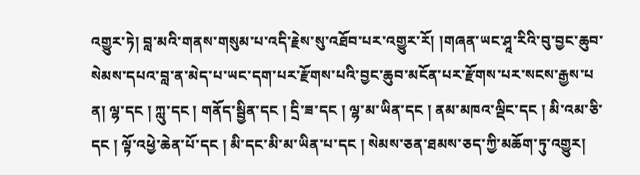འགྱུར་ཏེ། བླ་མའི་གནས་གསུམ་པ་འདི་རྗེས་སུ་འཐོབ་པར་འགྱུར་རོ། །གཞན་ཡང་ཤཱ་རིའི་བུ་བྱང་ཆུབ་སེམས་དཔའ་བླ་ན་མེད་པ་ཡང་དག་པར་རྫོགས་པའི་བྱང་ཆུབ་མངོན་པར་རྫོགས་པར་སངས་རྒྱས་པ
ན། ལྷ་དང ། ཀླུ་དང ། གནོད་སྦྱིན་དང ། དྲི་ཟ་དང ། ལྷ་མ་ཡིན་དང ། ནམ་མཁའ་ལྡིང་དང ། མི་འམ་ཅི་དང ། ལྟོ་འཕྱེ་ཆེན་པོ་དང ། མི་དང་མི་མ་ཡིན་པ་དང ། སེམས་ཅན་ཐམས་ཅད་ཀྱི་མཆོག་ཏུ་འགྱུར།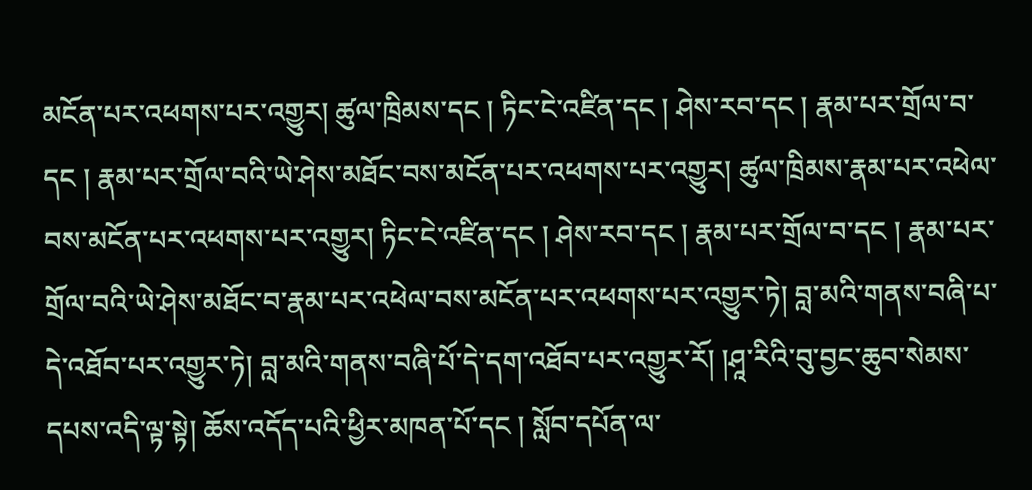མངོན་པར་འཕགས་པར་འགྱུར། ཚུལ་ཁྲིམས་དང ། ཏིང་ངེ་འཛིན་དང ། ཤེས་རབ་དང ། རྣམ་པར་གྲོལ་བ་དང ། རྣམ་པར་གྲོལ་བའི་ཡེ་ཤེས་མཐོང་བས་མངོན་པར་འཕགས་པར་འགྱུར། ཚུལ་ཁྲིམས་རྣམ་པར་འཕེལ་བས་མངོན་པར་འཕགས་པར་འགྱུར། ཏིང་ངེ་འཛིན་དང ། ཤེས་རབ་དང ། རྣམ་པར་གྲོལ་བ་དང ། རྣམ་པར་གྲོལ་བའི་ཡེ་ཤེས་མཐོང་བ་རྣམ་པར་འཕེལ་བས་མངོན་པར་འཕགས་པར་འགྱུར་ཏེ། བླ་མའི་གནས་བཞི་པ་དེ་འཐོབ་པར་འགྱུར་ཏེ། བླ་མའི་གནས་བཞི་པོ་དེ་དག་འཐོབ་པར་འགྱུར་རོ། །ཤཱ་རིའི་བུ་བྱང་ཆུབ་སེམས་དཔས་འདི་ལྟ་སྟེ། ཆོས་འདོད་པའི་ཕྱིར་མཁན་པོ་དང ། སློབ་དཔོན་ལ་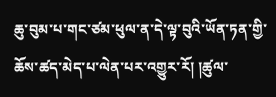ཆུ་བུམ་པ་གང་ཙམ་ཕུལ་ན་དེ་ལྟ་བུའི་ཡོན་ཏན་གྱི་ཆོས་ཚད་མེད་པ་ལེན་པར་འགྱུར་རོ། །ཚུལ་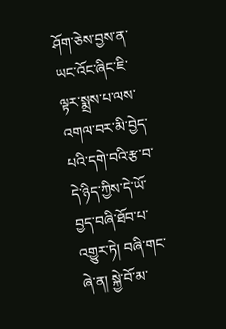ཤོག་ཅེས་བྱས་ན་ཡང་འོང་ཞིང་ཇི་ལྟར་སྨྲས་པ་ལས་འགལ་བར་མི་བྱེད་པའི་དགེ་བའི་རྩ་བ་དེ་ཉིད་ཀྱིས་དེ་ཡོ་བྱད་བཞི་ཐོབ་པ་འགྱུར་ཏེ། བཞི་གང་ཞེ་ན། སྐྱེ་བོ་མ་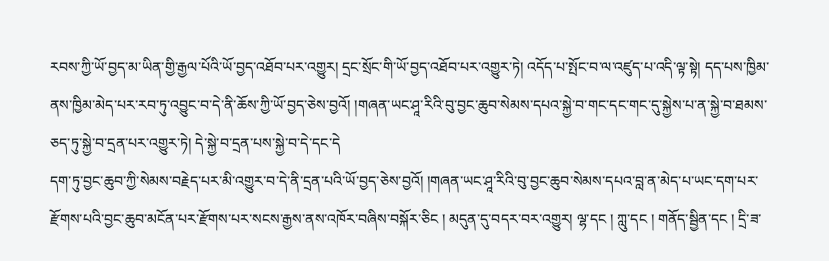རབས་ཀྱི་ཡོ་བྱད་མ་ཡིན་གྱི་རྒྱལ་པོའི་ཡོ་བྱད་འཐོབ་པར་འགྱུར། དྲང་སྲོང་གི་ཡོ་བྱད་འཐོབ་པར་འགྱུར་ཏེ། འདོད་པ་སྤོང་བ་ལ་འཛུད་པ་འདི་ལྟ་སྟེ། དད་པས་ཁྱིམ་ནས་ཁྱིམ་མེད་པར་རབ་ཏུ་འབྱུང་བ་དེ་ནི་ཆོས་ཀྱི་ཡོ་བྱད་ཅེས་བྱའོ། །གཞན་ཡང་ཤཱ་རིའི་བུ་བྱང་ཆུབ་སེམས་དཔའ་སྐྱེ་བ་གང་དང་གང་དུ་སྐྱེས་པ་ན་སྐྱེ་བ་ཐམས་ཅད་ཏུ་སྐྱེ་བ་དྲན་པར་འགྱུར་ཏེ། དེ་སྐྱེ་བ་དྲན་པས་སྐྱེ་བ་དེ་དང་དེ
དག་ཏུ་བྱང་ཆུབ་ཀྱི་སེམས་བརྗེད་པར་མི་འགྱུར་བ་དེ་ནི་དྲན་པའི་ཡོ་བྱད་ཅེས་བྱའོ། །གཞན་ཡང་ཤཱ་རིའི་བུ་བྱང་ཆུབ་སེམས་དཔའ་བླ་ན་མེད་པ་ཡང་དག་པར་རྫོགས་པའི་བྱང་ཆུབ་མངོན་པར་རྫོགས་པར་སངས་རྒྱས་ནས་འཁོར་བཞིས་བསྐོར་ཅིང ། མདུན་དུ་བདར་བར་འགྱུར། ལྷ་དང ། ཀླུ་དང ། གནོད་སྦྱིན་དང ། དྲི་ཟ་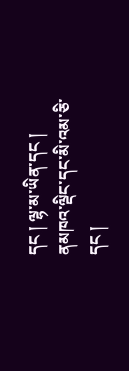དང ། ལྷ་མ་ཡིན་དང ། ནམཁའ་ལྡིང་དང་མི་འམ་ཅི་དང །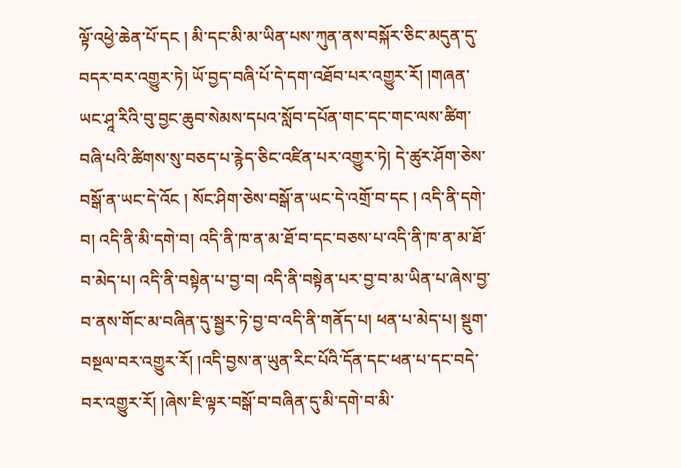ལྟོ་འཕྱེ་ཆེན་པོ་དང ། མི་དང་མི་མ་ཡིན་པས་ཀུན་ནས་བསྐོར་ཅིང་མདུན་དུ་བདར་བར་འགྱུར་ཏེ། ཡོ་བྱད་བཞི་པོ་དེ་དག་འཐོབ་པར་འགྱུར་རོ། །གཞན་ཡང་ཤཱ་རིའི་བུ་བྱང་ཆུབ་སེམས་དཔའ་སློབ་དཔོན་གང་དང་གང་ལས་ཚིག་བཞི་པའི་ཚིགས་སུ་བཅད་པ་རྙེད་ཅིང་འཛིན་པར་འགྱུར་ཏེ། དེ་ཚུར་ཤོག་ཅེས་བསྒོ་ན་ཡང་དེ་འོང ། སོང་ཤིག་ཅེས་བསྒོ་ན་ཡང་དེ་འགྲོ་བ་དང ། འདི་ནི་དགེ་བ། འདི་ནི་མི་དགེ་བ། འདི་ནི་ཁ་ན་མ་ཐོ་བ་དང་བཅས་པ་འདི་ནི་ཁ་ན་མ་ཐོ་བ་མེད་པ། འདི་ནི་བསྟེན་པ་བྱ་བ། འདི་ནི་བསྟེན་པར་བྱ་བ་མ་ཡིན་པ་ཞེས་བྱ་བ་ནས་གོང་མ་བཞིན་དུ་སྦྱར་ཏེ་བྱ་བ་འདི་ནི་གནོད་པ། ཕན་པ་མེད་པ། སྡུག་བསྔལ་བར་འགྱུར་རོ། །འདི་བྱས་ན་ཡུན་རིང་པོའི་དོན་དང་ཕན་པ་དང་བདེ་བར་འགྱུར་རོ། །ཞེས་ཇི་ལྟར་བསྒོ་བ་བཞིན་དུ་མི་དགེ་བ་མི་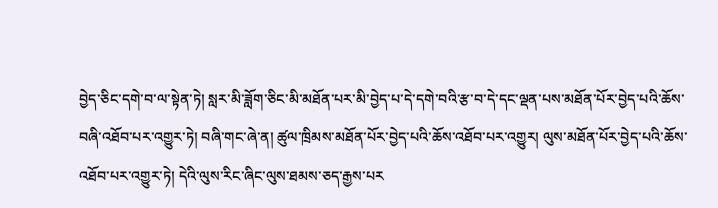བྱེད་ཅིང་དགེ་བ་ལ་སྟེན་ཏེ། སླར་མི་ཟློག་ཅིང་མི་མཐོན་པར་མི་བྱེད་པ་དེ་དགེ་བའི་རྩ་བ་དེ་དང་ལྡན་པས་མཐོན་པོར་བྱེད་པའི་ཆོས་བཞི་འཐོབ་པར་འགྱུར་ཏེ། བཞི་གང་ཞེ་ན། ཚུལ་ཁྲིམས་མཐོན་པོར་བྱེད་པའི་ཆོས་འཐོབ་པར་འགྱུར། ལུས་མཐོན་པོར་བྱེད་པའི་ཆོས་འཐོབ་པར་འགྱུར་ཏེ། དེའི་ལུས་རིང་ཞིང་ལུས་ཐམས་ཅད་རྒྱས་པར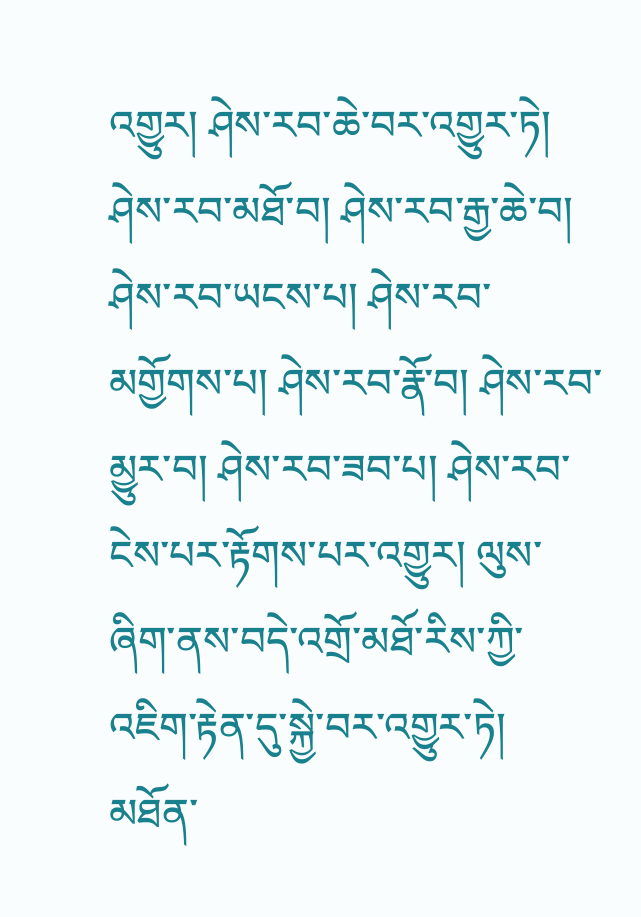འགྱུར། ཤེས་རབ་ཆེ་བར་འགྱུར་ཏེ། ཤེས་རབ་མཐོ་བ། ཤེས་རབ་རྒྱ་ཆེ་བ། ཤེས་རབ་ཡངས་པ། ཤེས་རབ་མགྱོགས་པ། ཤེས་རབ་རྣོ་བ། ཤེས་རབ་མྱུར་བ། ཤེས་རབ་ཟབ་པ། ཤེས་རབ་ངེས་པར་རྟོགས་པར་འགྱུར། ལུས་ཞིག་ནས་བདེ་འགྲོ་མཐོ་རིས་ཀྱི་འཇིག་རྟེན་དུ་སྐྱེ་བར་འགྱུར་ཏེ། མཐོན་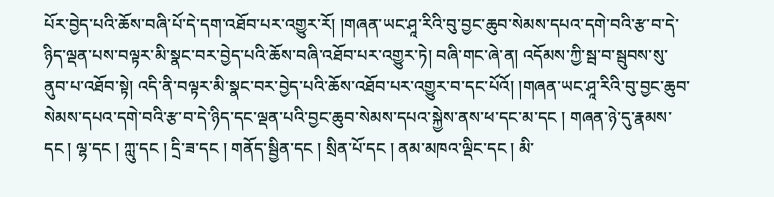པོར་བྱེད་པའི་ཆོས་བཞི་པོ་དེ་དག་འཐོབ་པར་འགྱུར་རོ། །གཞན་ཡང་ཤཱ་རིའི་བུ་བྱང་ཆུབ་སེམས་དཔའ་དགེ་བའི་རྩ་བ་དེ་ཉིད་ལྡན་པས་བལྟར་མི་སྣང་བར་བྱེད་པའི་ཆོས་བཞི་འཐོབ་པར་འགྱུར་ཏེ། བཞི་གང་ཞེ་ན། འདོམས་ཀྱི་སྦ་བ་སྦུབས་སུ་ནུབ་པ་འཐོབ་སྟེ། འདི་ནི་བལྟར་མི་སྣང་བར་བྱེད་པའི་ཆོས་འཐོབ་པར་འགྱུར་བ་དང་པོའོ། །གཞན་ཡང་ཤཱ་རིའི་བུ་བྱང་ཆུབ་སེམས་དཔའ་དགེ་བའི་རྩ་བ་དེ་ཉིད་དང་ལྡན་པའི་བྱང་ཆུབ་སེམས་དཔའ་སྐྱེས་ནས་ཕ་དང་མ་དང ། གཞན་ཉེ་དུ་རྣམས་དང ། ལྷ་དང ། ཀླུ་དང ། དྲི་ཟ་དང ། གནོད་སྦྱིན་དང ། སྲིན་པོ་དང ། ནམ་མཁའ་ལྡིང་དང ། མི་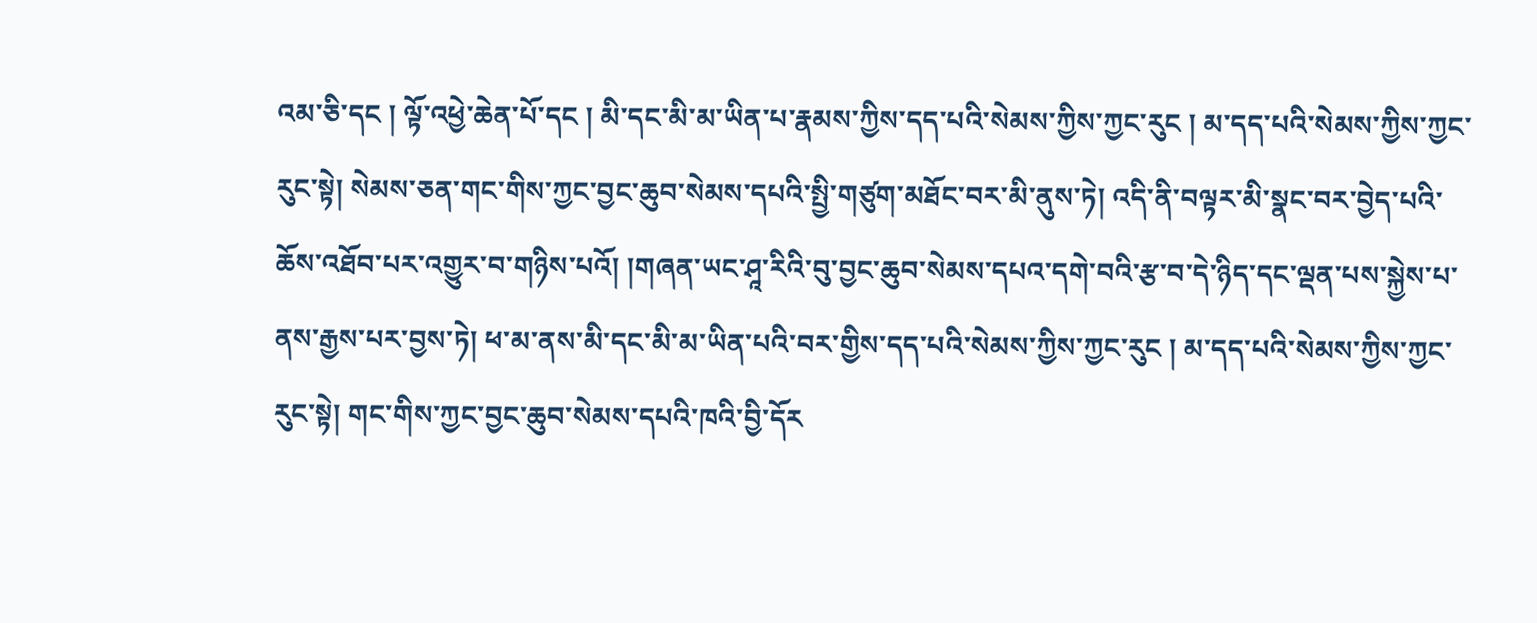འམ་ཅི་དང ། ལྟོ་འཕྱེ་ཆེན་པོ་དང ། མི་དང་མི་མ་ཡིན་པ་རྣམས་ཀྱིས་དད་པའི་སེམས་ཀྱིས་ཀྱང་རུང ། མ་དད་པའི་སེམས་ཀྱིས་ཀྱང་རུང་སྟེ། སེམས་ཅན་གང་གིས་ཀྱང་བྱང་ཆུབ་སེམས་དཔའི་སྤྱི་གཙུག་མཐོང་བར་མི་ནུས་ཏེ། འདི་ནི་བལྟར་མི་སྣང་བར་བྱེད་པའི་ཆོས་འཐོབ་པར་འགྱུར་བ་གཉིས་པའོ། །གཞན་ཡང་ཤཱ་རིའི་བུ་བྱང་ཆུབ་སེམས་དཔའ་དགེ་བའི་རྩ་བ་དེ་ཉིད་དང་ལྡན་པས་སྐྱེས་པ་ནས་རྒྱས་པར་བྱས་ཏེ། ཕ་མ་ནས་མི་དང་མི་མ་ཡིན་པའི་བར་གྱིས་དད་པའི་སེམས་ཀྱིས་ཀྱང་རུང ། མ་དད་པའི་སེམས་ཀྱིས་ཀྱང་རུང་སྟེ། གང་གིས་ཀྱང་བྱང་ཆུབ་སེམས་དཔའི་ཁའི་བྱི་དོར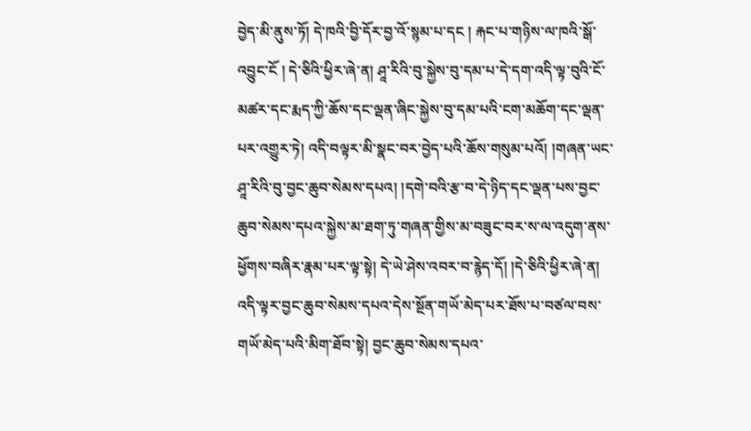བྱེད་མི་ནུས་ཏོ། དེ་ཁའི་བྱི་དོར་བྱ་འོ་སྙམ་པ་དང ། རྐང་པ་གཉིས་ལ་ཁའི་སྒོ་འབྱུང་ངོ ། དེ་ཅིའི་ཕྱིར་ཞེ་ན། ཤཱ་རིའི་བུ་སྐྱེས་བུ་དམ་པ་དེ་དག་འདི་ལྟ་བུའི་ངོ་མཚར་དང་རྨད་ཀྱི་ཆོས་དང་ལྡན་ཞིང་སྐྱེས་བུ་དམ་པའི་ངག་མཆོག་དང་ལྡན་པར་འགྱུར་ཏེ། འདི་བལྟར་མི་སྣང་བར་བྱེད་པའི་ཆོས་གསུམ་པའོ། །གཞན་ཡང་ཤཱ་རིའི་བུ་བྱང་ཆུབ་སེམས་དཔའ། །དགེ་བའི་རྩ་བ་དེ་ཉིད་དང་ལྡན་པས་བྱང་ཆུབ་སེམས་དཔའ་སྐྱེས་མ་ཐག་ཏུ་གཞན་གྱིས་མ་བཟུང་བར་ས་ལ་འདུག་ནས་ཕྱོགས་བཞིར་རྣམ་པར་ལྟ་སྟེ། དེ་ཡེ་ཤེས་འབར་བ་རྙེད་དོ། །དེ་ཅིའི་ཕྱིར་ཞེ་ན། འདི་ལྟར་བྱང་ཆུབ་སེམས་དཔའ་དེས་སྔོན་གཡོ་མེད་པར་ཐོས་པ་བཙལ་བས་གཡོ་མེད་པའི་མིག་ཐོབ་སྟེ། བྱང་ཆུབ་སེམས་དཔའ་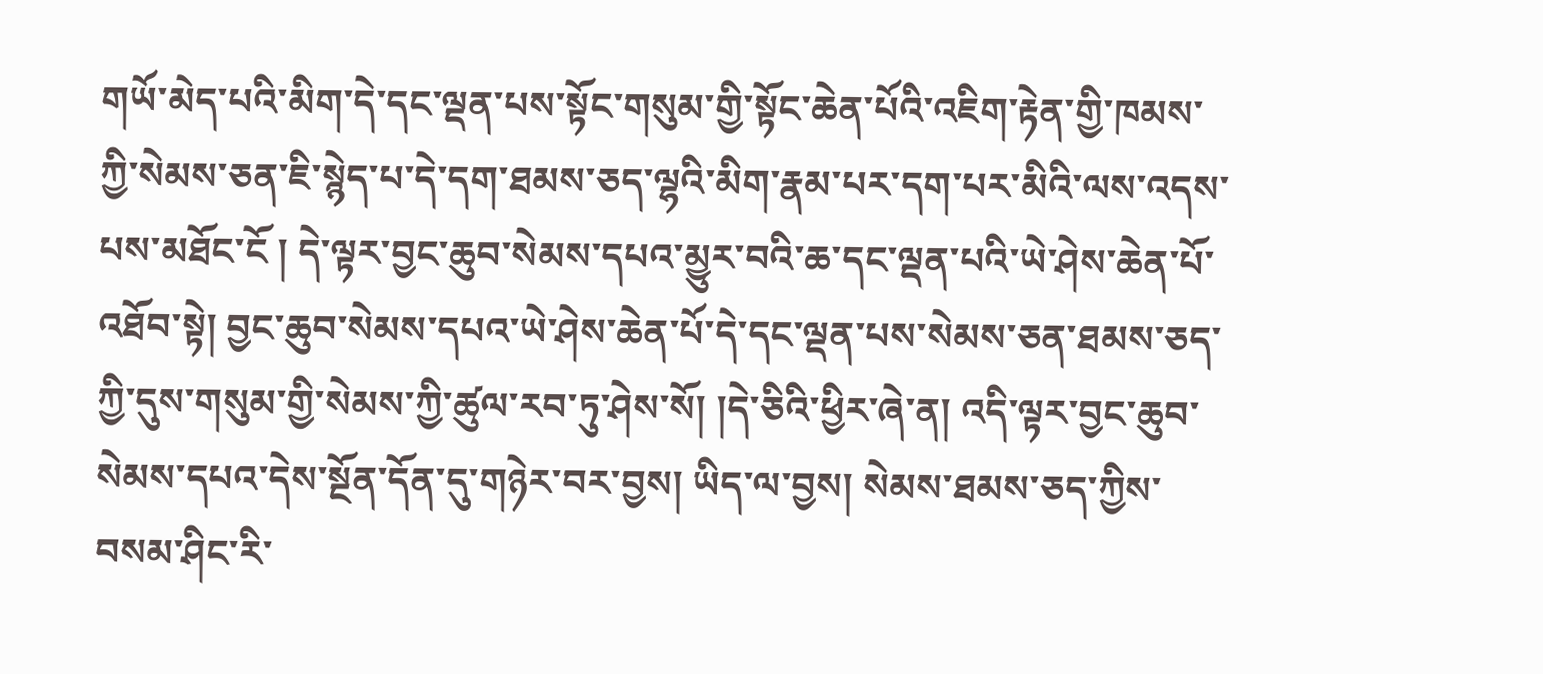གཡོ་མེད་པའི་མིག་དེ་དང་ལྡན་པས་སྟོང་གསུམ་གྱི་སྟོང་ཆེན་པོའི་འཇིག་རྟེན་གྱི་ཁམས་ཀྱི་སེམས་ཅན་ཇི་སྙེད་པ་དེ་དག་ཐམས་ཅད་ལྷའི་མིག་རྣམ་པར་དག་པར་མིའི་ལས་འདས་པས་མཐོང་ངོ ། དེ་ལྟར་བྱང་ཆུབ་སེམས་དཔའ་མྱུར་བའི་ཆ་དང་ལྡན་པའི་ཡེ་ཤེས་ཆེན་པོ་འཐོབ་སྟེ། བྱང་ཆུབ་སེམས་དཔའ་ཡེ་ཤེས་ཆེན་པོ་དེ་དང་ལྡན་པས་སེམས་ཅན་ཐམས་ཅད་ཀྱི་དུས་གསུམ་གྱི་སེམས་ཀྱི་ཚུལ་རབ་ཏུ་ཤེས་སོ། །དེ་ཅིའི་ཕྱིར་ཞེ་ན། འདི་ལྟར་བྱང་ཆུབ་སེམས་དཔའ་དེས་སྔོན་དོན་དུ་གཉེར་བར་བྱས། ཡིད་ལ་བྱས། སེམས་ཐམས་ཅད་ཀྱིས་བསམ་ཤིང་རི་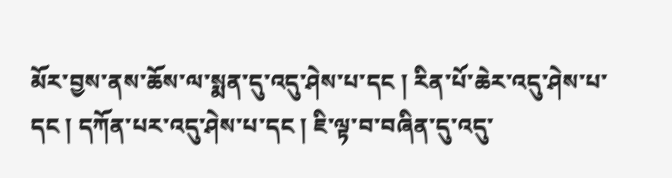མོར་བྱས་ནས་ཆོས་ལ་སྨན་དུ་འདུ་ཤེས་པ་དང ། རིན་པོ་ཆེར་འདུ་ཤེས་པ་དང ། དཀོན་པར་འདུ་ཤེས་པ་དང ། ཇི་ལྟ་བ་བཞིན་དུ་འདུ་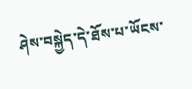ཤེས་བསྐྱེད་དེ་ཐོས་པ་ཡོངས་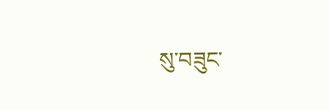སུ་བཟུང་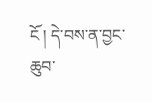ངོ ། དེ་བས་ན་བྱང་ཆུབ་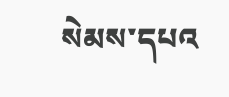སེམས་དཔའ